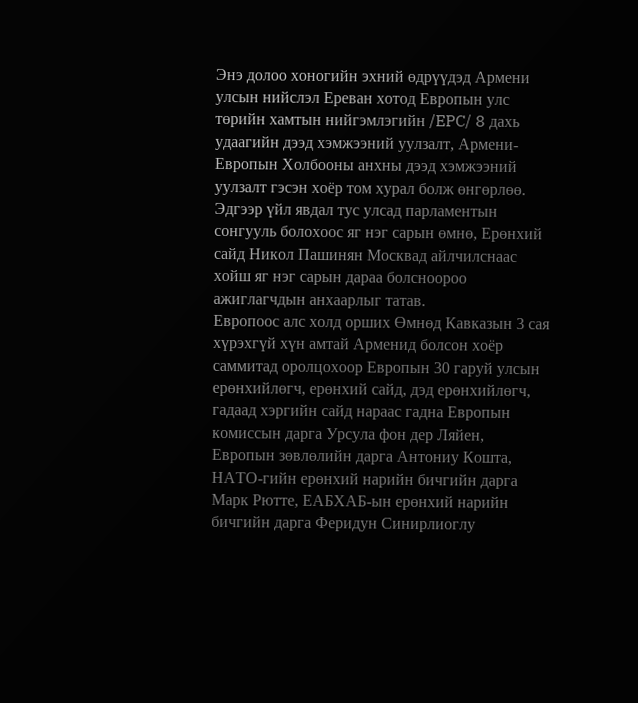Энэ долоо хоногийн эхний өдрүүдэд Армени улсын нийслэл Ереван хотод Европын улс төрийн хамтын нийгэмлэгийн /EPC/ 8 дахь удаагийн дээд хэмжээний уулзалт, Армени-Европын Холбооны анхны дээд хэмжээний уулзалт гэсэн хоёр том хурал болж өнгөрлөө.
Эдгээр үйл явдал тус улсад парламентын сонгууль болохоос яг нэг сарын өмнө, Ерөнхий сайд Никол Пашинян Москвад айлчилснаас хойш яг нэг сарын дараа болсноороо ажиглагчдын анхаарлыг татав.
Европоос алс холд орших Өмнөд Кавказын 3 сая хүрэхгүй хүн амтай Арменид болсон хоёр саммитад оролцохоор Европын 30 гаруй улсын ерөнхийлөгч, ерөнхий сайд, дэд ерөнхийлөгч, гадаад хэргийн сайд нараас гадна Европын комиссын дарга Урсула фон дер Ляйен, Европын зөвлөлийн дарга Антониу Кошта, НАТО-гийн ерөнхий нарийн бичгийн дарга Марк Рютте, ЕАБХАБ-ын ерөнхий нарийн бичгийн дарга Феридун Синирлиоглу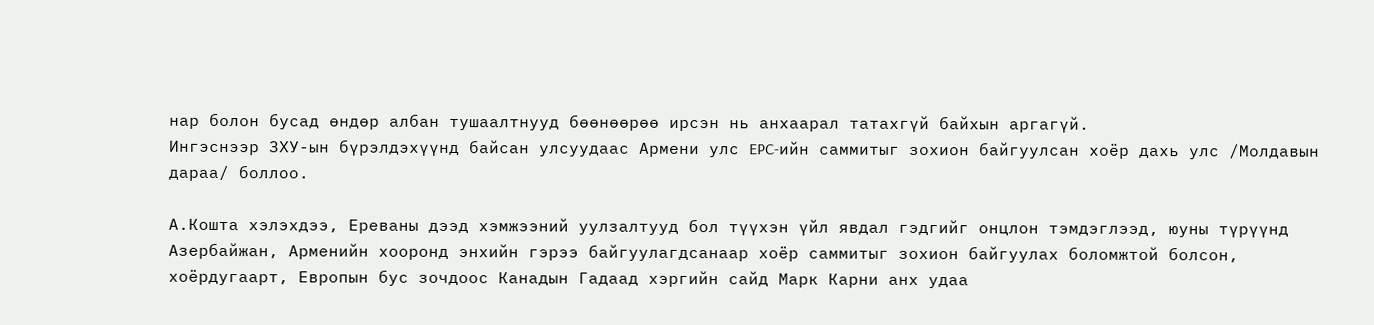нар болон бусад өндөр албан тушаалтнууд бөөнөөрөө ирсэн нь анхаарал татахгүй байхын аргагүй.
Ингэснээр ЗХУ-ын бүрэлдэхүүнд байсан улсуудаас Армени улс EPC-ийн саммитыг зохион байгуулсан хоёр дахь улс /Молдавын дараа/ боллоо.

А.Кошта хэлэхдээ, Ереваны дээд хэмжээний уулзалтууд бол түүхэн үйл явдал гэдгийг онцлон тэмдэглээд, юуны түрүүнд Азербайжан, Арменийн хооронд энхийн гэрээ байгуулагдсанаар хоёр саммитыг зохион байгуулах боломжтой болсон, хоёрдугаарт, Европын бус зочдоос Канадын Гадаад хэргийн сайд Марк Карни анх удаа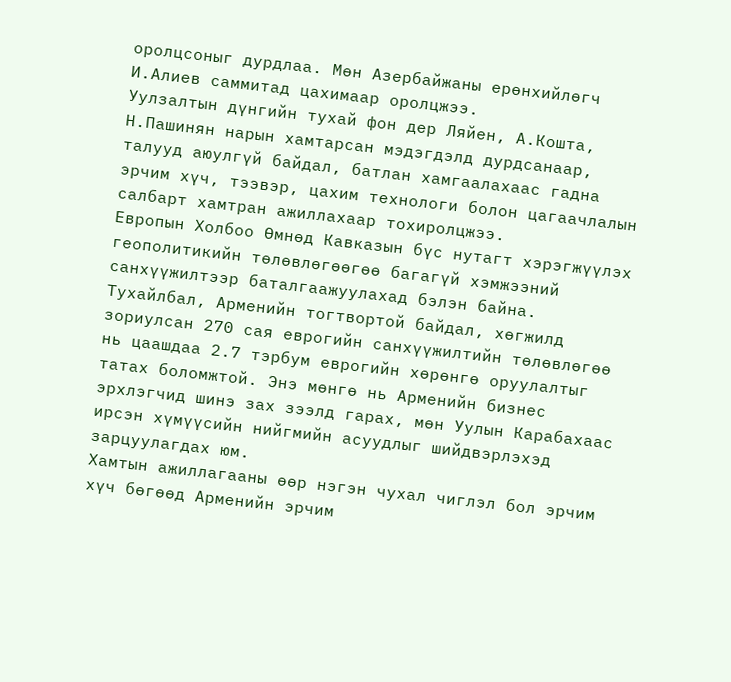оролцсоныг дурдлаа. Мөн Азербайжаны ерөнхийлөгч И.Алиев саммитад цахимаар оролцжээ.
Уулзалтын дүнгийн тухай фон дер Ляйен, А.Кошта, Н.Пашинян нарын хамтарсан мэдэгдэлд дурдсанаар, талууд аюулгүй байдал, батлан хамгаалахаас гадна эрчим хүч, тээвэр, цахим технологи болон цагаачлалын салбарт хамтран ажиллахаар тохиролцжээ.
Европын Холбоо Өмнөд Кавказын бүс нутагт хэрэгжүүлэх геополитикийн төлөвлөгөөгөө багагүй хэмжээний санхүүжилтээр баталгаажуулахад бэлэн байна. Тухайлбал, Арменийн тогтвортой байдал, хөгжилд зориулсан 270 сая еврогийн санхүүжилтийн төлөвлөгөө нь цаашдаа 2.7 тэрбум еврогийн хөрөнгө оруулалтыг татах боломжтой. Энэ мөнгө нь Арменийн бизнес эрхлэгчид шинэ зах зээлд гарах, мөн Уулын Карабахаас ирсэн хүмүүсийн нийгмийн асуудлыг шийдвэрлэхэд зарцуулагдах юм.
Хамтын ажиллагааны өөр нэгэн чухал чиглэл бол эрчим хүч бөгөөд Арменийн эрчим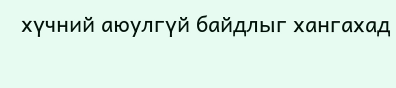хүчний аюулгүй байдлыг хангахад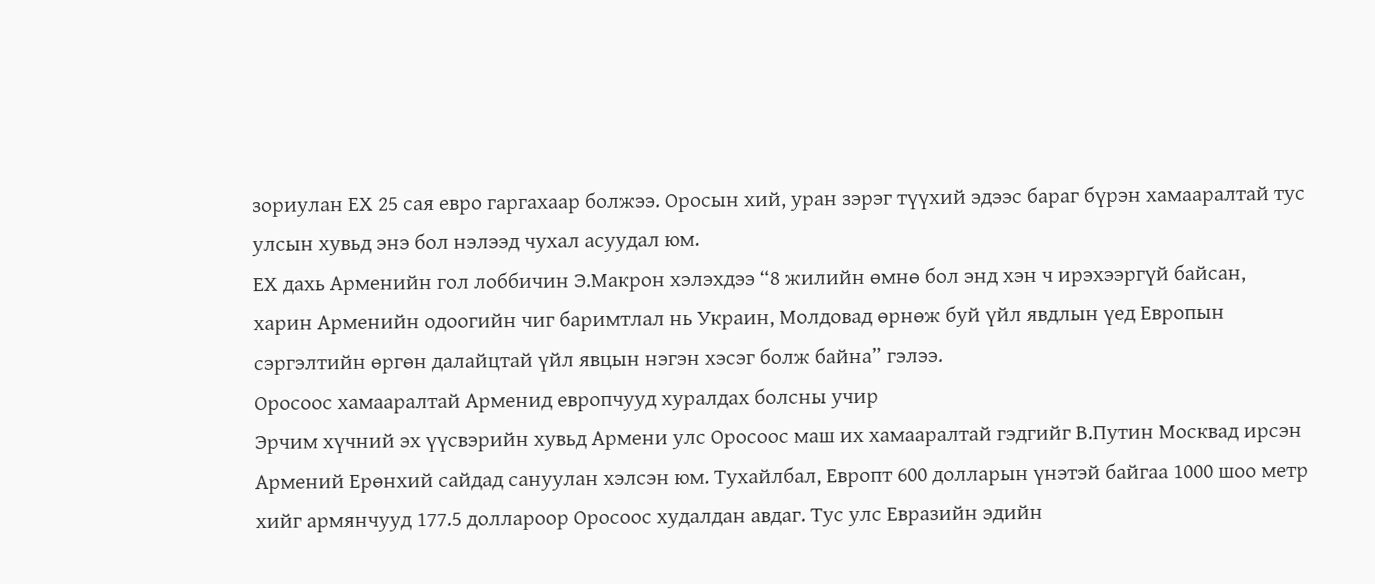зориулан ЕХ 25 сая евро гаргахаар болжээ. Оросын хий, уран зэрэг түүхий эдээс бараг бүрэн хамааралтай тус улсын хувьд энэ бол нэлээд чухал асуудал юм.
ЕХ дахь Арменийн гол лоббичин Э.Макрон хэлэхдээ “8 жилийн өмнө бол энд хэн ч ирэхээргүй байсан, харин Арменийн одоогийн чиг баримтлал нь Украин, Молдовад өрнөж буй үйл явдлын үед Европын сэргэлтийн өргөн далайцтай үйл явцын нэгэн хэсэг болж байна” гэлээ.
Оросоос хамааралтай Арменид европчууд хуралдах болсны учир
Эрчим хүчний эх үүсвэрийн хувьд Армени улс Оросоос маш их хамааралтай гэдгийг В.Путин Москвад ирсэн Армений Ерөнхий сайдад сануулан хэлсэн юм. Тухайлбал, Европт 600 долларын үнэтэй байгаа 1000 шоо метр хийг армянчууд 177.5 доллароор Оросоос худалдан авдаг. Тус улс Евразийн эдийн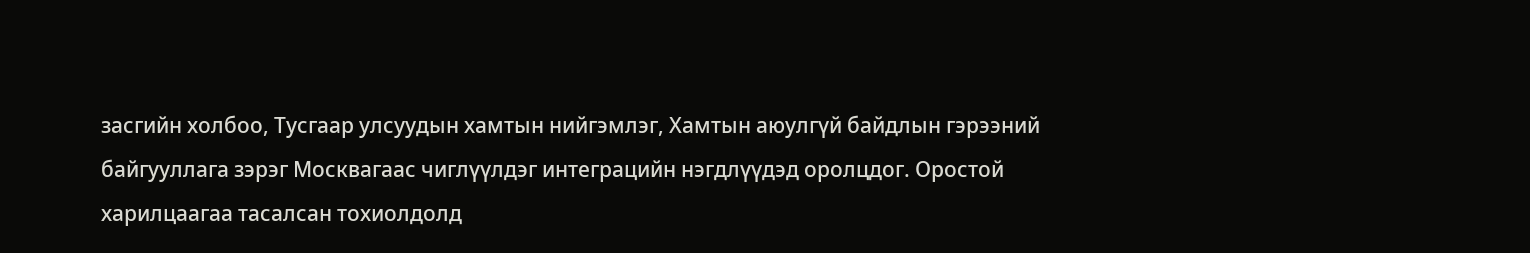засгийн холбоо, Тусгаар улсуудын хамтын нийгэмлэг, Хамтын аюулгүй байдлын гэрээний байгууллага зэрэг Москвагаас чиглүүлдэг интеграцийн нэгдлүүдэд оролцдог. Оростой харилцаагаа тасалсан тохиолдолд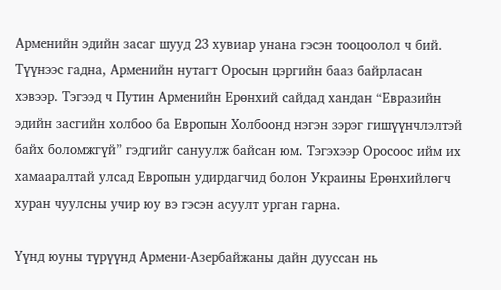Арменийн эдийн засаг шууд 23 хувиар унана гэсэн тооцоолол ч бий. Түүнээс гадна, Арменийн нутагт Оросын цэргийн бааз байрласан хэвээр. Тэгээд ч Путин Арменийн Ерөнхий сайдад хандан “Евразийн эдийн засгийн холбоо ба Европын Холбоонд нэгэн зэрэг гишүүнчлэлтэй байх боломжгүй” гэдгийг сануулж байсан юм. Тэгэхээр Оросоос ийм их хамааралтай улсад Европын удирдагчид болон Украины Ерөнхийлөгч хуран чуулсны учир юу вэ гэсэн асуулт урган гарна.

Үүнд юуны түрүүнд Армени-Азербайжаны дайн дууссан нь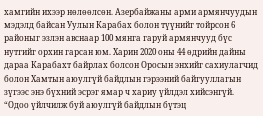хамгийн ихээр нөлөөлсөн. Азербайжаны арми армянчуудын мэдэлд байсан Уулын Карабах болон түүнийг тойрсон 6 районыг эзлэн авснаар 100 мянга гаруй армянчууд бүс нутгийг орхин гарсан юм. Харин 2020 оны 44 өдрийн дайны дараа Карабахт байрлах болсон Оросын энхийг сахиулагчид болон Хамтын аюулгүй байдлын гэрээний байгууллагын зүгээс энэ бүхний эсрэг ямар ч хариу үйлдэл хийсэнгүй.
“Одоо үйлчилж буй аюулгүй байдлын бүтэц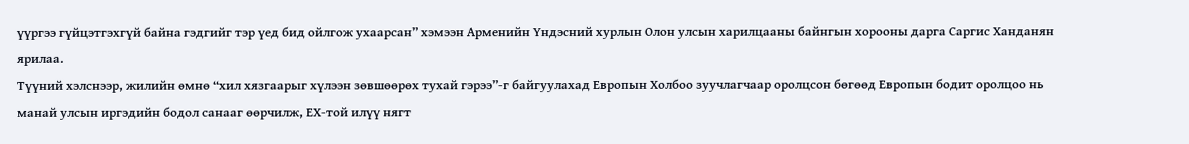үүргээ гүйцэтгэхгүй байна гэдгийг тэр үед бид ойлгож ухаарсан” хэмээн Арменийн Үндэсний хурлын Олон улсын харилцааны байнгын хорооны дарга Саргис Ханданян ярилаа.
Түүний хэлснээр, жилийн өмнө “хил хязгаарыг хүлээн зөвшөөрөх тухай гэрээ”-г байгуулахад Европын Холбоо зуучлагчаар оролцсон бөгөөд Европын бодит оролцоо нь манай улсын иргэдийн бодол санааг өөрчилж, ЕХ-той илүү нягт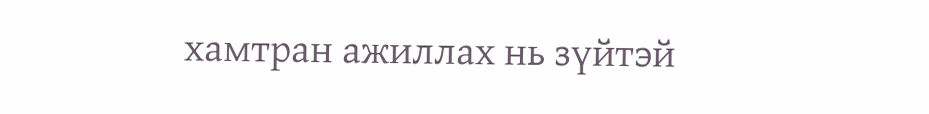хамтран ажиллах нь зүйтэй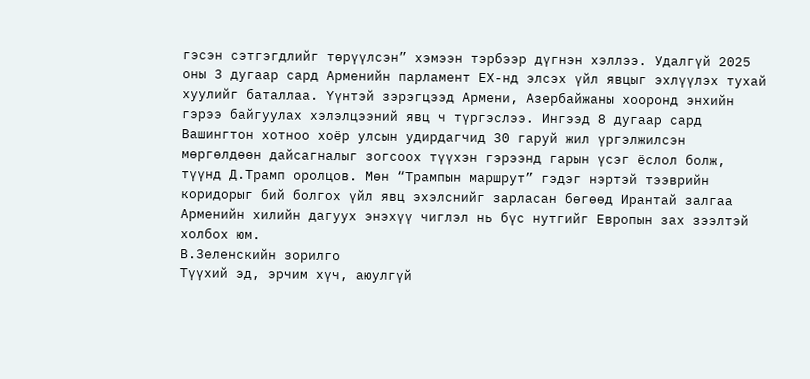гэсэн сэтгэгдлийг төрүүлсэн” хэмээн тэрбээр дүгнэн хэллээ. Удалгүй 2025 оны 3 дугаар сард Арменийн парламент ЕХ-нд элсэх үйл явцыг эхлүүлэх тухай хуулийг баталлаа. Үүнтэй зэрэгцээд Армени, Азербайжаны хооронд энхийн гэрээ байгуулах хэлэлцээний явц ч түргэслээ. Ингээд 8 дугаар сард Вашингтон хотноо хоёр улсын удирдагчид 30 гаруй жил үргэлжилсэн мөргөлдөөн дайсагналыг зогсоох түүхэн гэрээнд гарын үсэг ёслол болж, түүнд Д.Трамп оролцов. Мөн “Трампын маршрут” гэдэг нэртэй тээврийн коридорыг бий болгох үйл явц эхэлснийг зарласан бөгөөд Ирантай залгаа Арменийн хилийн дагуух энэхүү чиглэл нь бүс нутгийг Европын зах зээлтэй холбох юм.
В.Зеленскийн зорилго
Түүхий эд, эрчим хүч, аюулгүй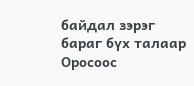байдал зэрэг бараг бүх талаар Оросоос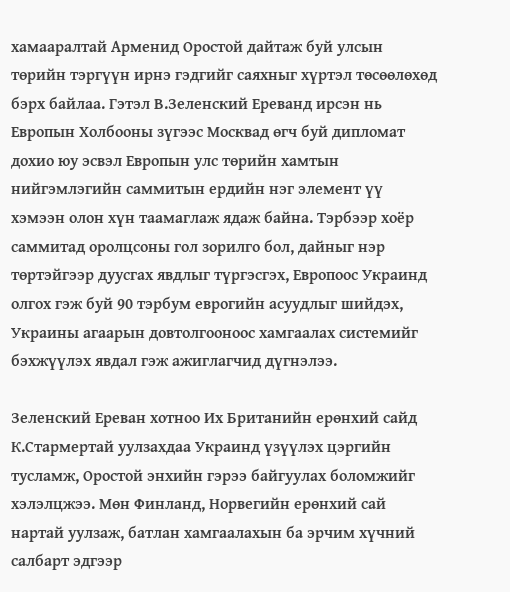хамааралтай Арменид Оростой дайтаж буй улсын төрийн тэргүүн ирнэ гэдгийг саяхныг хүртэл төсөөлөхөд бэрх байлаа. Гэтэл В.Зеленский Ереванд ирсэн нь Европын Холбооны зүгээс Москвад өгч буй дипломат дохио юу эсвэл Европын улс төрийн хамтын нийгэмлэгийн саммитын ердийн нэг элемент үү хэмээн олон хүн таамаглаж ядаж байна. Тэрбээр хоёр саммитад оролцсоны гол зорилго бол, дайныг нэр төртэйгээр дуусгах явдлыг түргэсгэх, Европоос Украинд олгох гэж буй 90 тэрбум еврогийн асуудлыг шийдэх, Украины агаарын довтолгооноос хамгаалах системийг бэхжүүлэх явдал гэж ажиглагчид дүгнэлээ.

Зеленский Ереван хотноо Их Британийн ерөнхий сайд К.Стармертай уулзахдаа Украинд үзүүлэх цэргийн тусламж, Оростой энхийн гэрээ байгуулах боломжийг хэлэлцжээ. Мөн Финланд, Норвегийн ерөнхий сай нартай уулзаж, батлан хамгаалахын ба эрчим хүчний салбарт эдгээр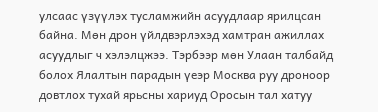улсаас үзүүлэх тусламжийн асуудлаар ярилцсан байна. Мөн дрон үйлдвэрлэхэд хамтран ажиллах асуудлыг ч хэлэлцжээ. Тэрбээр мөн Улаан талбайд болох Ялалтын парадын үеэр Москва руу дроноор довтлох тухай ярьсны хариуд Оросын тал хатуу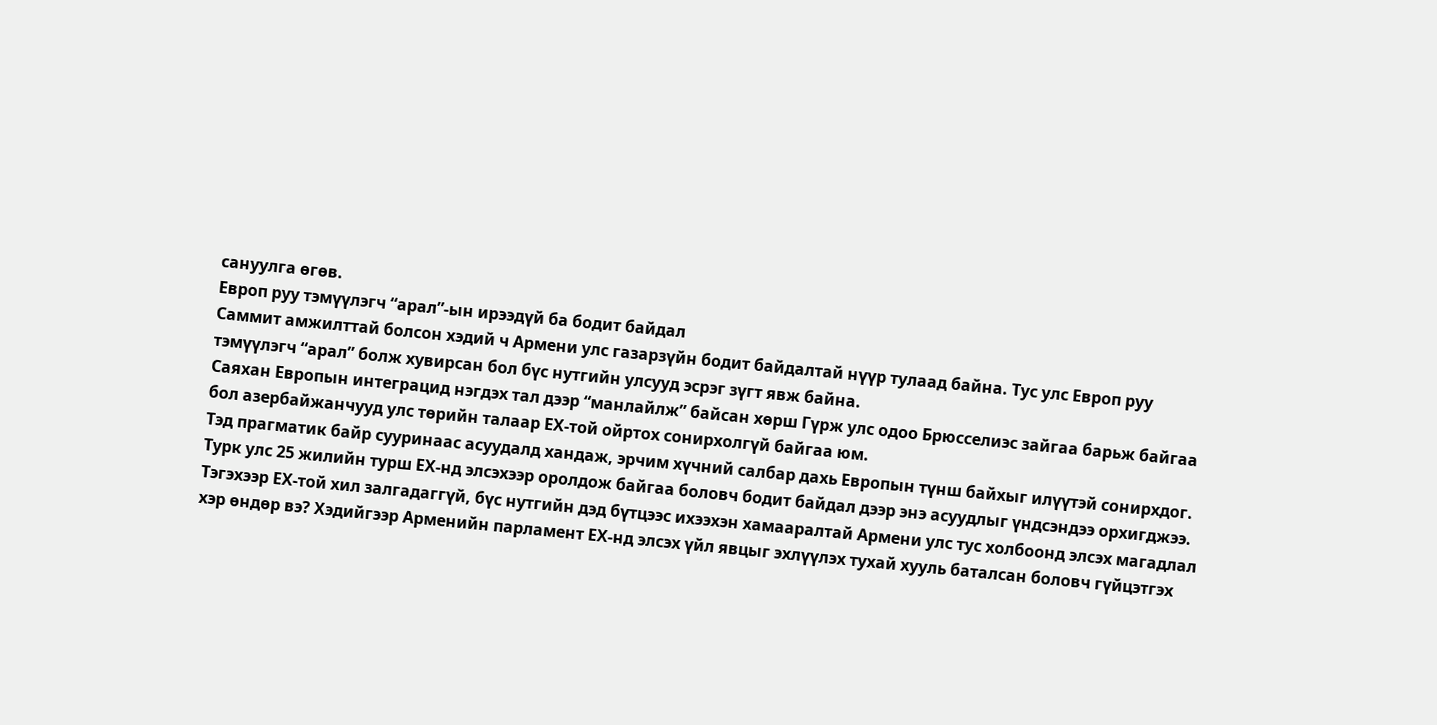сануулга өгөв.
Европ руу тэмүүлэгч “арал”-ын ирээдүй ба бодит байдал
Саммит амжилттай болсон хэдий ч Армени улс газарзүйн бодит байдалтай нүүр тулаад байна. Тус улс Европ руу тэмүүлэгч “арал” болж хувирсан бол бүс нутгийн улсууд эсрэг зүгт явж байна.
Саяхан Европын интеграцид нэгдэх тал дээр “манлайлж” байсан хөрш Гүрж улс одоо Брюсселиэс зайгаа барьж байгаа бол азербайжанчууд улс төрийн талаар ЕХ-той ойртох сонирхолгүй байгаа юм.
Тэд прагматик байр сууринаас асуудалд хандаж, эрчим хүчний салбар дахь Европын түнш байхыг илүүтэй сонирхдог. Турк улс 25 жилийн турш ЕХ-нд элсэхээр оролдож байгаа боловч бодит байдал дээр энэ асуудлыг үндсэндээ орхигджээ. Тэгэхээр ЕХ-той хил залгадаггүй, бүс нутгийн дэд бүтцээс ихээхэн хамааралтай Армени улс тус холбоонд элсэх магадлал хэр өндөр вэ? Хэдийгээр Арменийн парламент ЕХ-нд элсэх үйл явцыг эхлүүлэх тухай хууль баталсан боловч гүйцэтгэх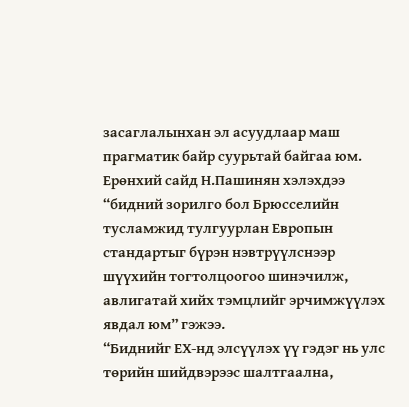засаглалынхан эл асуудлаар маш прагматик байр суурьтай байгаа юм. Ерөнхий сайд Н.Пашинян хэлэхдээ “бидний зорилго бол Брюсселийн тусламжид тулгуурлан Европын стандартыг бүрэн нэвтрүүлснээр шүүхийн тогтолцоогоо шинэчилж, авлигатай хийх тэмцлийг эрчимжүүлэх явдал юм” гэжээ.
“Биднийг ЕХ-нд элсүүлэх үү гэдэг нь улс төрийн шийдвэрээс шалтгаална,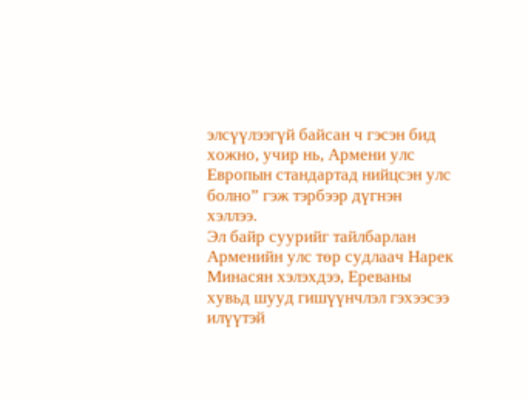элсүүлээгүй байсан ч гэсэн бид хожно, учир нь, Армени улс Европын стандартад нийцсэн улс болно” гэж тэрбээр дүгнэн хэллээ.
Эл байр суурийг тайлбарлан Арменийн улс төр судлаач Нарек Минасян хэлэхдээ, Ереваны хувьд шууд гишүүнчлэл гэхээсээ илүүтэй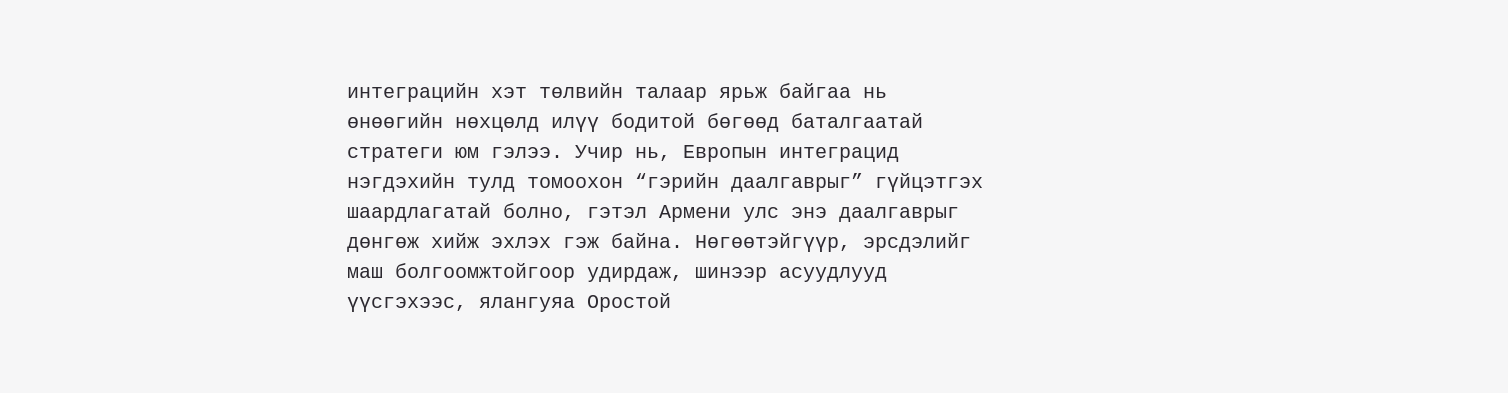интеграцийн хэт төлвийн талаар ярьж байгаа нь өнөөгийн нөхцөлд илүү бодитой бөгөөд баталгаатай стратеги юм гэлээ. Учир нь, Европын интеграцид нэгдэхийн тулд томоохон “гэрийн даалгаврыг” гүйцэтгэх шаардлагатай болно, гэтэл Армени улс энэ даалгаврыг дөнгөж хийж эхлэх гэж байна. Нөгөөтэйгүүр, эрсдэлийг маш болгоомжтойгоор удирдаж, шинээр асуудлууд үүсгэхээс, ялангуяа Оростой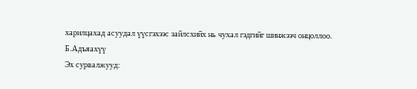харилцахад асуудал үүсгэхээс зайлсхийх нь чухал гэдгийг шинжээч онцоллоо.
Б.Адъяахүү
Эх сурвалжууд: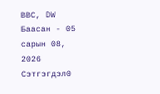ВВС, DW
Баасан - 05 сарын 08,
2026
Сэтгэгдэл0